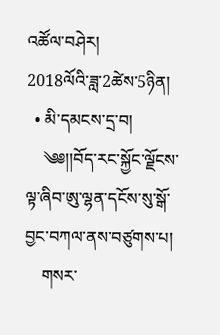འཚོལ་བཤེར།
2018ལོའི་ཟླ་2ཚེས་5ཉིན།
  • མི་དམངས་དྲ་བ།
    ༄༅།།བོད་རང་སྐྱོང་ལྗོངས་ལྟ་ཞིབ་ཨུ་ལྷན་དངོས་སུ་སྒོ་བྱང་བཀལ་ནས་བཙུགས་པ།
    གསར་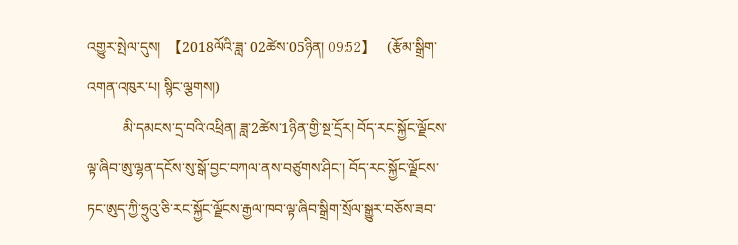འགྱུར་སྤེལ་དུས།  【2018ལོའི་ཟླ་ 02ཚེས་05ཉིན། 09:52】   (རྩོམ་སྒྲིག་འགན་འཁུར་པ། སྙིང་ལྕགས།)
          མི་དམངས་དྲ་བའི་འཕྲིན། ཟླ་2ཚེས་1ཉིན་གྱི་སྔ་དྲོར། བོད་རང་སྐྱོང་ལྗོངས་ལྟ་ཞིབ་ཨུ་ལྷན་དངོས་སུ་སྒོ་བྱང་བཀལ་ནས་བཙུགས་ཤིང་། བོད་རང་སྐྱོང་ལྗོངས་ཏང་ཨུད་ཀྱི་ཧྲུའུ་ཅི་རང་སྐྱོང་ལྗོངས་རྒྱལ་ཁབ་ལྟ་ཞིབ་སྒྲིག་སྲོལ་སྒྱུར་བཅོས་ཟབ་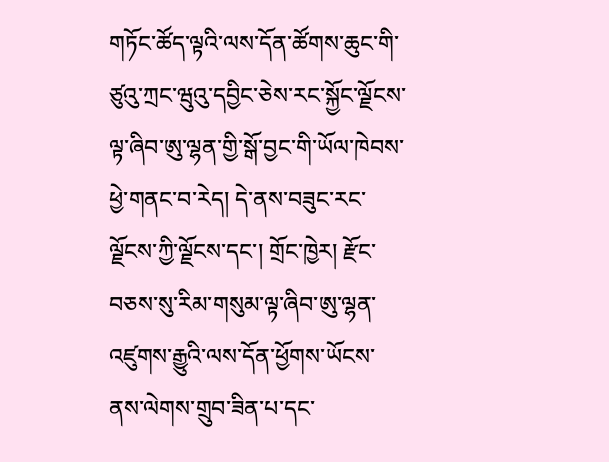གཏོང་ཚོད་ལྟའི་ལས་དོན་ཚོགས་ཆུང་གི་ཙུའུ་ཀྲང་ཝུའུ་དབྱིང་ཅེས་རང་སྐྱོང་ལྗོངས་ལྟ་ཞིབ་ཨུ་ལྷན་གྱི་སྒོ་བྱང་གི་ཡོལ་ཁེབས་ཕྱེ་གནང་བ་རེད། དེ་ནས་བཟུང་རང་ལྗོངས་ཀྱི་ལྗོངས་དང་། གྲོང་ཁྱེར། རྫོང་བཅས་སུ་རིམ་གསུམ་ལྟ་ཞིབ་ཨུ་ལྷན་འཛུགས་རྒྱུའི་ལས་དོན་ཕྱོགས་ཡོངས་ནས་ལེགས་གྲུབ་ཟིན་པ་དང་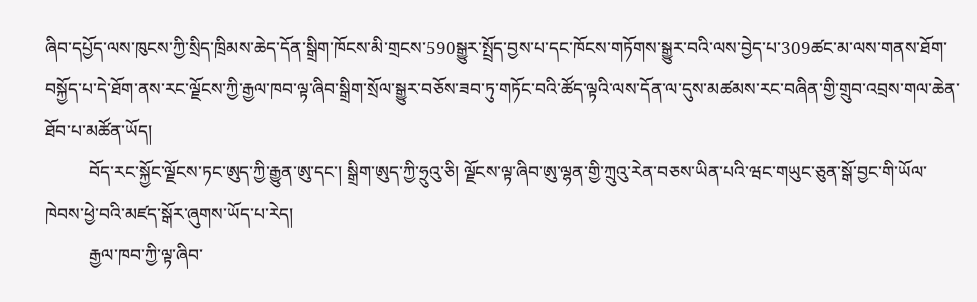ཞིབ་དཔྱོད་ལས་ཁུངས་ཀྱི་སྲིད་ཁྲིམས་ཆེད་དོན་སྒྲིག་ཁོངས་མི་གྲངས་590སྒྱུར་སྤྲོད་བྱས་པ་དང་ཁོངས་གཏོགས་སྒྱུར་བའི་ལས་བྱེད་པ་309ཚང་མ་ལས་གནས་ཐོག་བསྐྱོད་པ་དེ་ཐོག་ནས་རང་ལྗོངས་ཀྱི་རྒྱལ་ཁབ་ལྟ་ཞིབ་སྒྲིག་སྲོལ་སྒྱུར་བཅོས་ཟབ་ཏུ་གཏོང་བའི་ཚོད་ལྟའི་ལས་དོན་ལ་དུས་མཚམས་རང་བཞིན་གྱི་གྲུབ་འབྲས་གལ་ཆེན་ཐོབ་པ་མཚོན་ཡོད།
          བོད་རང་སྐྱོང་ལྗོངས་ཏང་ཨུད་ཀྱི་རྒྱུན་ཨུ་དང་། སྒྲིག་ཨུད་ཀྱི་ཧྲུའུ་ཅི། ལྗོངས་ལྟ་ཞིབ་ཨུ་ལྷན་གྱི་ཀྲུའུ་རེན་བཅས་ཡིན་པའི་ཝང་གཡུང་ཅུན་སྒོ་བྱང་གི་ཡོལ་ཁེབས་ཕྱེ་བའི་མཛད་སྒོར་ཞུགས་ཡོད་པ་རེད།
          རྒྱལ་ཁབ་ཀྱི་ལྟ་ཞིབ་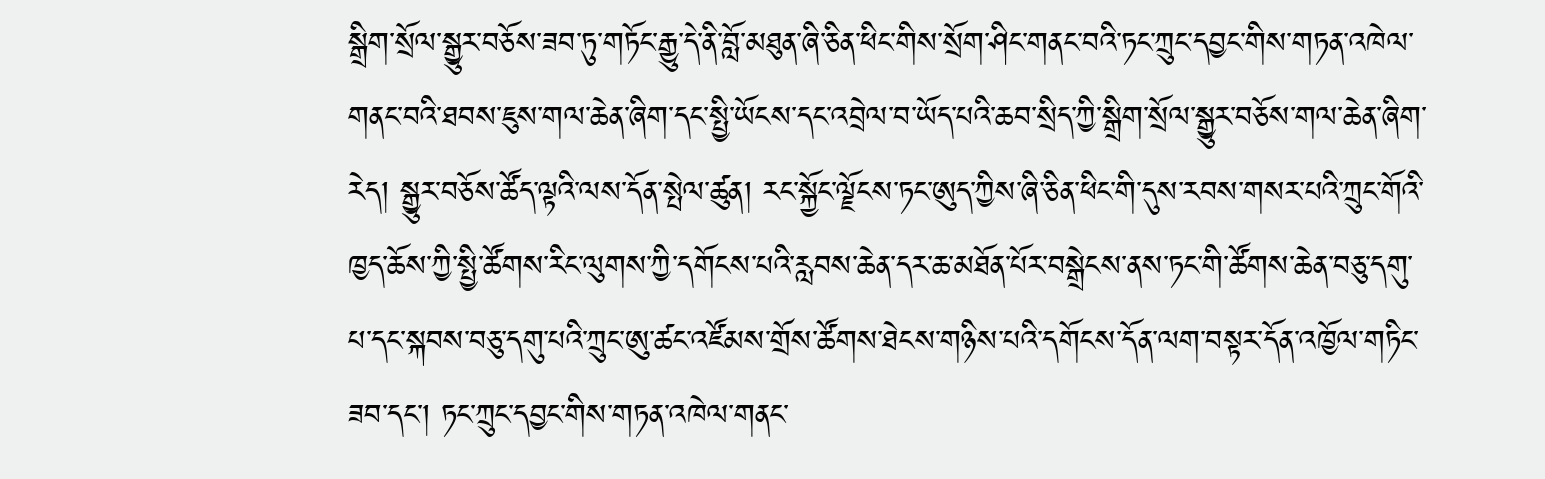སྒྲིག་སྲོལ་སྒྱུར་བཅོས་ཟབ་ཏུ་གཏོང་རྒྱུ་དེ་ནི་བློ་མཐུན་ཞི་ཅིན་ཕིང་གིས་སྲོག་ཤིང་གནང་བའི་ཏང་ཀྲུང་དབྱང་གིས་གཏན་འཁེལ་གནང་བའི་ཐབས་ཇུས་གལ་ཆེན་ཞིག་དང་སྤྱི་ཡོངས་དང་འབྲེལ་བ་ཡོད་པའི་ཆབ་སྲིད་ཀྱི་སྒྲིག་སྲོལ་སྒྱུར་བཅོས་གལ་ཆེན་ཞིག་རེད། སྒྱུར་བཅོས་ཚོད་ལྟའི་ལས་དོན་སྤེལ་ཚུན། རང་སྐྱོང་ལྗོངས་ཏང་ཨུད་ཀྱིས་ཞི་ཅིན་ཕིང་གི་དུས་རབས་གསར་པའི་ཀྲུང་གོའི་ཁྱད་ཆོས་ཀྱི་སྤྱི་ཚོགས་རིང་ལུགས་ཀྱི་དགོངས་པའི་རླབས་ཆེན་དར་ཆ་མཐོན་པོར་བསྒྲེངས་ནས་ཏང་གི་ཚོགས་ཆེན་བཅུ་དགུ་པ་དང་སྐབས་བཅུ་དགུ་པའི་ཀྲུང་ཨུ་ཚང་འཛོམས་གྲོས་ཚོགས་ཐེངས་གཉིས་པའི་དགོངས་དོན་ལག་བསྟར་དོན་འཁྱོལ་གཏིང་ཟབ་དང་། ཏང་ཀྲུང་དབྱང་གིས་གཏན་འཁེལ་གནང་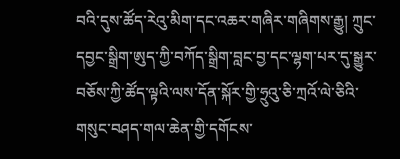བའི་དུས་ཚོད་རེའུ་མིག་དང་འཆར་གཞིར་གཞིགས་རྒྱུ། ཀྲུང་དབྱང་སྒྲིག་ཨུད་ཀྱི་བཀོད་སྒྲིག་བླང་བྱ་དང་ལྷག་པར་དུ་སྒྱུར་བཅོས་ཀྱི་ཚོད་ལྟའི་ལས་དོན་སྐོར་གྱི་ཧྲུའུ་ཅི་ཀྲའོ་ལེ་ཅིའི་གསུང་བཤད་གལ་ཆེན་གྱི་དགོངས་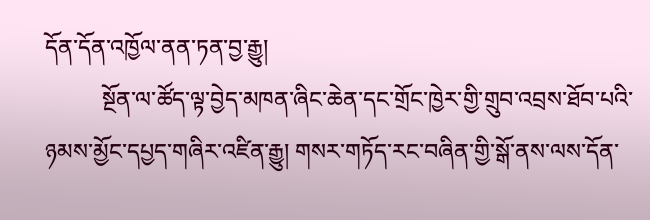དོན་དོན་འཁྱོལ་ནན་ཏན་བྱ་རྒྱུ།
          སྔོན་ལ་ཚོད་ལྟ་བྱེད་མཁན་ཞིང་ཆེན་དང་གྲོང་ཁྱེར་གྱི་གྲུབ་འབྲས་ཐོབ་པའི་ཉམས་མྱོང་དཔྱད་གཞིར་འཛིན་རྒྱུ། གསར་གཏོད་རང་བཞིན་གྱི་སྒོ་ནས་ལས་དོན་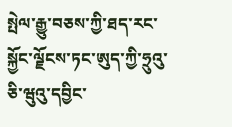སྤེལ་རྒྱུ་བཅས་ཀྱི་ཐད་རང་སྐྱོང་ལྗོངས་ཏང་ཨུད་ཀྱི་ཧྲུའུ་ཅི་ཝུའུ་དབྱིང་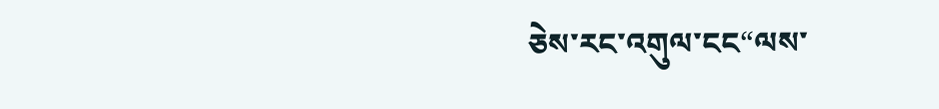ཅེས་རང་འགུལ་ངང“ལས་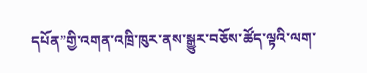དཔོན”གྱི་འགན་འཁྲི་ཁུར་ནས་སྒྱུར་བཅོས་ཚོད་ལྟའི་ལག་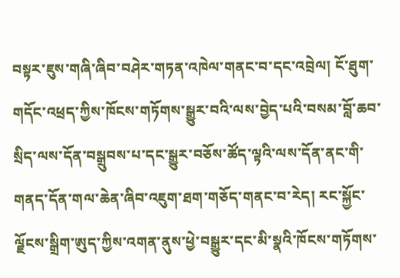བསྟར་ཇུས་གཞི་ཞིབ་བཤེར་གཏན་འཁེལ་གནང་བ་དང་འབྲེལ། ངོ་ཐུག་གདོང་འཕྲད་ཀྱིས་ཁོངས་གཏོགས་སྒྱུར་བའི་ལས་བྱེད་པའི་བསམ་བློ་ཆབ་སྲིད་ལས་དོན་བསྒྲུབས་པ་དང་སྒྱུར་བཅོས་ཚོད་ལྟའི་ལས་དོན་ནང་གི་གནད་དོན་གལ་ཆེན་ཞིབ་འཇུག་ཐག་གཅོད་གནང་བ་རེད། རང་སྐྱོང་ལྗོངས་སྒྲིག་ཨུད་ཀྱིས་འགན་ནུས་ཕྱེ་བསྒྱུར་དང་མི་སྣའི་ཁོངས་གཏོགས་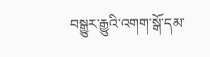བསྒྱུར་རྒྱུའི་འགག་སྒོ་དམ་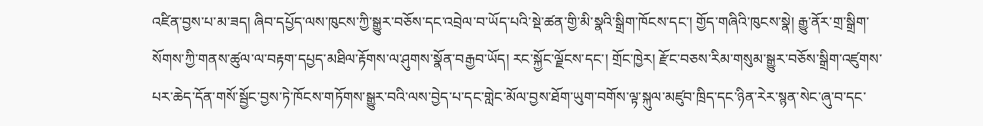འཛིན་བྱས་པ་མ་ཟད། ཞིབ་དཔྱོད་ལས་ཁུངས་ཀྱི་སྒྱུར་བཅོས་དང་འབྲེལ་བ་ཡོད་པའི་སྡེ་ཚན་གྱི་མི་སྣའི་སྒྲིག་ཁོངས་དང་། གྱོད་གཞིའི་ཁུངས་སྣེ། རྒྱུ་ནོར་གྲ་སྒྲིག་སོགས་ཀྱི་གནས་ཚུལ་ལ་བརྟག་དཔྱད་མཐིལ་རྟོགས་ལ་ཤུགས་སྣོན་བརྒྱབ་ཡོད། རང་སྐྱོང་ལྗོངས་དང་། གྲོང་ཁྱེར། རྫོང་བཅས་རིམ་གསུམ་སྒྱུར་བཅོས་སྒྲིག་འཛུགས་པར་ཆེད་དོན་གསོ་སྦྱོང་བྱས་ཏེ་ཁོངས་གཏོགས་སྒྱུར་བའི་ལས་བྱེད་པ་དང་གླེང་མོལ་བྱས་ཐོག་ཡུག་བགོས་ལྟ་སྐུལ་མཛུབ་ཁྲིད་དང་ཉིན་རེར་སྙན་སེང་ཞུ་བ་དང་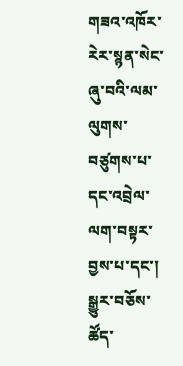གཟའ་འཁོར་རེར་སྙན་སེང་ཞུ་བའི་ལམ་ལུགས་བཙུགས་པ་དང་འབྲེལ་ལག་བསྟར་བྱས་པ་དང་། སྒྱུར་བཅོས་ཚོད་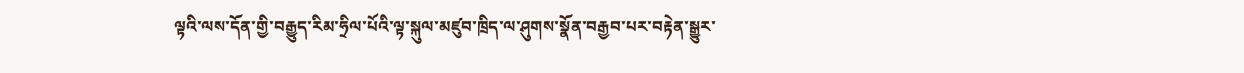ལྟའི་ལས་དོན་གྱི་བརྒྱུད་རིམ་ཧྲིལ་པོའི་ལྟ་སྐུལ་མཛུབ་ཁྲིད་ལ་ཤུགས་སྣོན་བརྒྱབ་པར་བརྟེན་སྒྱུར་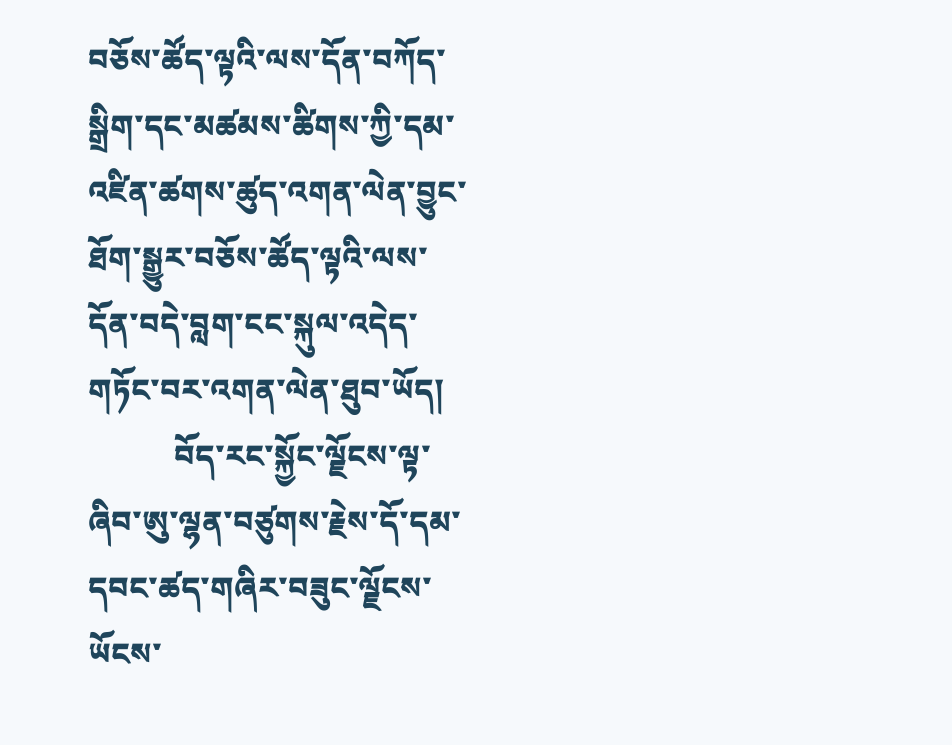བཅོས་ཚོད་ལྟའི་ལས་དོན་བཀོད་སྒྲིག་དང་མཚམས་ཚིགས་ཀྱི་དམ་འཛིན་ཚགས་ཚུད་འགན་ལེན་བྱུང་ཐོག་སྒྱུར་བཅོས་ཚོད་ལྟའི་ལས་དོན་བདེ་བླག་ངང་སྐུལ་འདེད་གཏོང་བར་འགན་ལེན་ཐུབ་ཡོད།
           བོད་རང་སྐྱོང་ལྗོངས་ལྟ་ཞིབ་ཨུ་ལྷན་བཙུགས་རྗེས་དོ་དམ་དབང་ཚད་གཞིར་བཟུང་ལྗོངས་ཡོངས་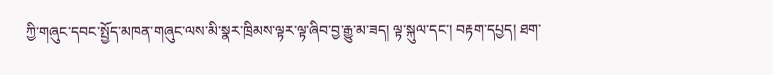ཀྱི་གཞུང་དབང་སྤྱོད་མཁན་གཞུང་ལས་མི་སྣར་ཁྲིམས་ལྟར་ལྟ་ཞིབ་བྱ་རྒྱུ་མ་ཟད། ལྟ་སྐུལ་དང་། བརྟག་དཔྱད། ཐག་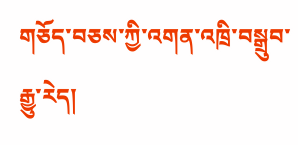གཅོད་བཅས་ཀྱི་འགན་འཁྲི་བསྒྲུབ་རྒྱུ་རེད།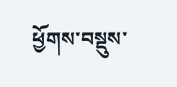ཕྱོགས་བསྡུས་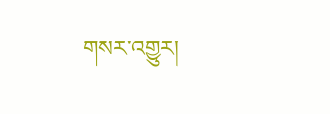གསར་འགྱུར།